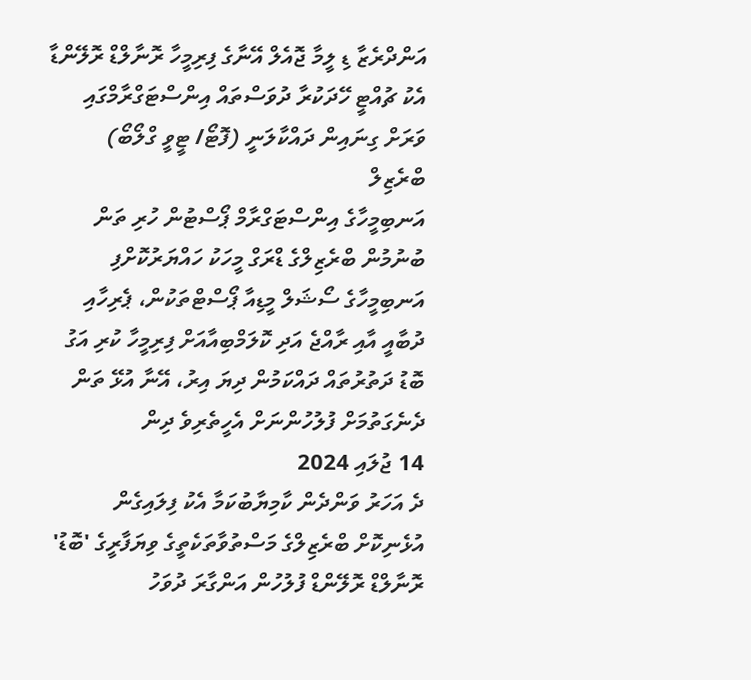އަންދްރެޒާ ޑި ލީމާ ޖޮއެލް އޭނާގެ ފިރިމީހާ ރޮނާލްޑް ރޮލޭންޑާ އެކު ޗުއްޓީ ހޭދަކުރާ ދުވަސްތައް އިންސްޓަގްރާމްގައި ވަރަށް ގިނައިން ދައްކާލަނީ (ފޮޓޯ/ ޓީވީ ގްލޯބޯ)
ބްރެޒިލް
އަނބިމީހާގެ އިންސްޓަގްރާމް ޕޯސްޓުން ހުރި ތަން ބުނުމުން ބްރެޒިލްގެ ޑްރަގް މީހަކު ހައްޔަރުކޮށްފި
އަނބިމީހާގެ ސޯޝަލް މީޑިއާ ޕޯސްޓްތަކުން، ޕެރިހާއި ދުބާއީ އާއި ރާއްޖެ އަދި ކޮލަމްބިއާއަށް ފިރިމީހާ ކުރި އަގު ބޮޑު ދަތުރުތައް ދައްކަމުން ދިޔަ އިރު، އޭނާ އުޅޭ ތަން ދެނެގަތުމަށް ފުލުހުންނަށް އެހީތެރިވެ ދިން
14 ޖުލައި 2024
ދެ އަހަރު ވަންދެން ކާމިޔާބުކަމާ އެކު ފިލައިގެން އުޅެނިކޮށް ބްރެޒިލްގެ މަސްތުވާތަކެތީގެ ވިޔަފާރީގެ 'ބޮޑު' ރޮނާލްޑް ރޮލޭންޑް ފުލުހުން އަންގާރަ ދުވަހު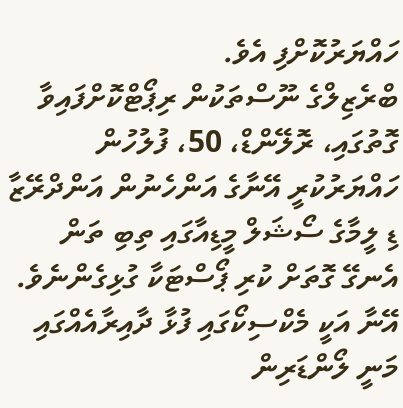ހައްޔަރުކޮށްފި އެވެ.
ބްރެޒިލްގެ ނޫސްތަކުން ރިޕޯޓްކޮށްފައިވާ ގޮތުގައި، ރޮލޭންޑް، 50، ފުލުހުން ހައްޔަރުކުރީ އޭނާގެ އަންހެނުން އަންދްރޭޒާ ޑި ލީމާގެ ސޯޝަލް މީޑިއާގައި ތިބި ތަން އެނގޭ ގޮތަށް ކުރި ޕޯސްޓަކާ ގުޅިގެންނެވެ.
އޭނާ އަކީ މެކްސިކޯގައި ފުޅާ ދާއިރާއެއްގައި މަނީ ލޯންޑަރިން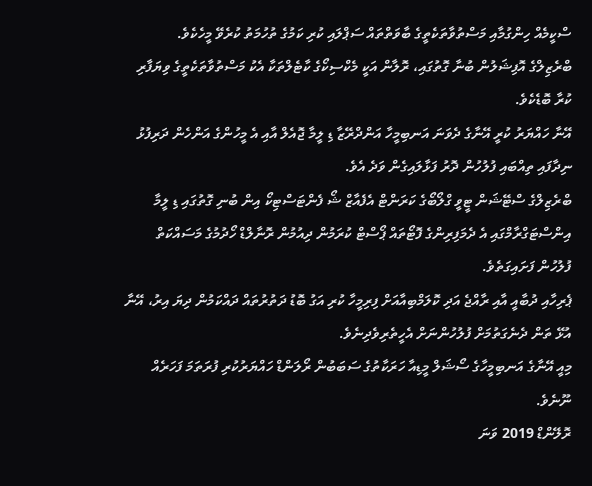ސްކީމެއް ހިންގުމާއި މަސްތުވާތަކެތީގެ ބާވަތްތައް ސަޕްލައި ކުރި ކަމުގެ ތުހުމަތު ކުރެވޭ މީހެކެވެ.
ބްރެޒިލްގެ އޮފިޝަލުން ބުނާ ގޮތުގައި، ރޮލާން އަކީ މެކްސިކޯގެ ކާޓެލްތަކާ އެކު މަސްތުވާތަކެތީގެ ވިޔަފާރި ކުރާ ބޮޑެކެވެ.
އޭނާ ހައްޔަރު ކުރީ އޭނާގެ ދެވަނަ އަނބިމީހާ އަންދްރޭޒާ ޑި ލީމާ ޖޮއެލް އާއި އެ މީހުންގެ އަންހެން ދަރިފުޅު ނިދާފައި ތިއްބައި ފުލުހުން ދޮރު ފަޅާލައިގެން ވަދެ އެވެ.
ބްރެޒިލްގެ ސްޓޭޝަން ޓީވީ ގްލޯބޯގެ ކަރަންޓް އެފެއާޒް ޝޯ ފެންޓަސްޓިކޯ އިން ބުނި ގޮތުގައި ޑި ލީމާ އިންސްޓަގްރާމްގައި އެ ދެމަފިރިންގެ ފޮޓޯތައް ޕޯސްޓް ކުރަމުން ދިއުމުން ރޮނާލްޑް ހޯދުމުގެ މަސައްކަތް ފުލުހުން ފަށައިގަތެވެ.
ޕެރިހާއި ދުބާއީ އާއި ރާއްޖެ އަދި ކޮލަމްބިއާއަށް ފިރިމީހާ ކުރި އަގު ބޮޑު ދަތުރުތައް ދައްކަމުން ދިޔަ އިރު، އޭނާ އުޅޭ ތަން ދެނެގަތުމަށް ފުލުހުންނަށް އެހީތެރިވެދިނެވެ.
މިއީ އޭނާގެ އަނބިމީހާގެ ސޯޝަލް މީޑިއާ ހަރަކާތުގެ ސަބަބުން ރޯލަންޑް ހައްޔަރުކުރި ފުރަތަމަ ފަހަރެއް ނޫނެވެ.
ރޮލޭންޑް 2019 ވަނަ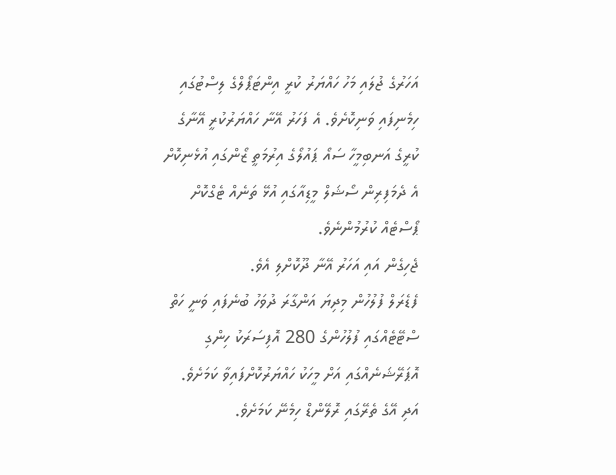އަހަރުގެ ޖުލައި މަހު ހައްޔަރު ކުރީ އިންޓަޕޯލްގެ ލިސްޓުގައި ހިމެނިފައި ވަނިކޮށެވެ. އެ ފަހަރު އޭނާ ހައްޔަރުކުރީ އޭނާގެ ކުރީގެ އަނބިމީހާ ސައޯ ޕައުލޯގެ އިރުމަތީ ޒޯންގައި އުޅެނިކޮށް އެ ދެމަފިރިން ސޯޝަލް މީޑިއާގައި އުޅޭ ތަނެއް ޓެގްކޮށް ޕޯސްޓެއް ކުރުމުންނެވެ.
ޖެހިގެން އައި އަހަރު އޭނާ ދޫކޮށްލި އެވެ.
ފެޑެރަލް ފުލުހުން މިދިޔަ އަންގާރަ ދުވަހު ބުނެފައި ވަނީ ހަތް ސްޓޭޓެއްގައި ފުލުހުންގެ 280 އޮފިސަރަކު ހިންގި އޮޕަރޭޝަނެއްގައި އަށް މީހަކު ހައްޔަރުކޮށްފައިވާ ކަމަށެވެ. އަދި އޭގެ ތެރޭގައި ރޮލޭންޑް ހިމެނޭ ކަމަށެވެ.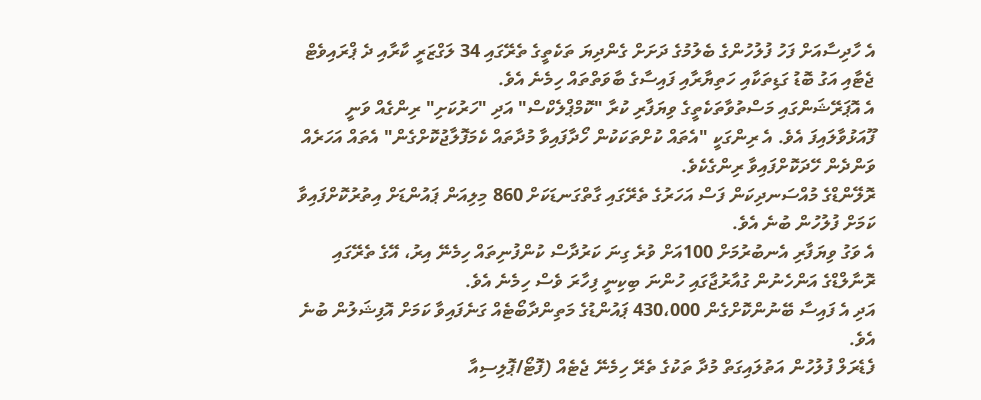އެ ހާދިސާއަށް ފަހު ފުލުހުންގެ ބެލުމުގެ ދަށަށް ގެންދިޔަ ތަކެތީގެ ތެރޭގައި 34 ލަގްޒަރީ ކާރާއި ދެ ޕްރައިވެޓް ޖެޓާއި އަގު ބޮޑު ގަޑިތަކާއި ހަތިޔާރާއި ފައިސާގެ ބާވަތްތައް ހިމެނެ އެވެ.
އެ އޮޕަރޭޝަންގައި މަސްތުވާތަކެތީގެ ވިޔަފާރި ކުރާ "ކޮމްޕްލެކްސް" އަދި "ހަރުކަށި" ރިންގެއް ވަނީ ފޫއަޅުވާލައިފަ އެވެ. އެ ރިންގަކީ "އެތައް ކުށްތަކަކުން ހޯދާފައިވާ މުދާތައް ކެމަފޮލާޖުކޮށްގެން" އެތައް އަހަރެއް ވަންދެން ހޭދަކޮށްފައިވާ ރިންގެކެވެ.
ރޮލޭންޑްގެ މުއްސަނދިކަން ފަސް އަހަރުގެ ތެރޭގައި ގާތްގަނޑަކަށް 860 މިލިއަން ޕައުންޑަށް އިތުރުކޮށްފައިވާ ކަމަށް ފުލުހުން ބުނެ އެވެ.
އެ ވަގު ވިޔަފާރި އެނބުރުމަށް 100އަށް ވުރެ ގިނަ ކަރުދާސް ކުންފުނިތައް ހިމެނޭ އިރު، އޭގެ ތެރޭގައި ރޮނާލްޑްގެ އަންހެނުން ގުއާރުޖާގައި ހުންނަ ބިކިނީ ފިހާރަ ވެސް ހިމެނެ އެވެ.
އަދި އެ ފައިސާ ބޭނުންކޮށްގެން 430،000 ޕައުންޑުގެ މަތިންދާބޯޓެއް ގަނެފައިވާ ކަމަށް އޮފިޝަލުން ބުނެ އެވެ.
ފެޑެރަލް ފުލުހުން އަތުލައިގަތް މުދާ ތަކުގެ ތެރޭ ހިމެނޭ ޖެޓެއް (ފޮޓޯ/ޕޮލިސިއާ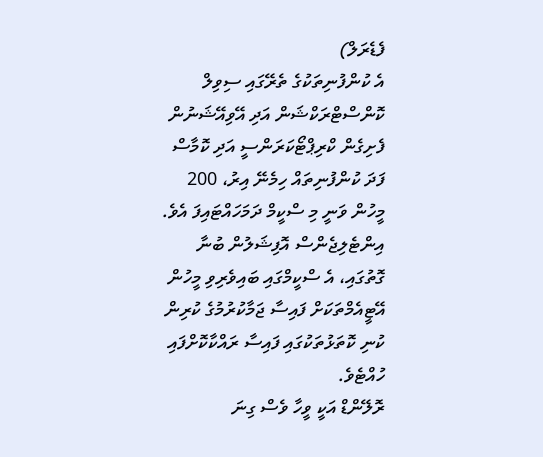ފެޑެރަލް)
އެ ކުންފުނިތަކުގެ ތެރޭގައި ސިވިލް ކޮންސްޓްރަކްޝަން އަދި އޭވިއޭޝަނުން ފެށިގެން ކްރިޕްޓޯކަރަންސީ އަދި ކޮމާސް ފަދަ ކުންފުނިތައް ހިމެނޭ އިރު، 200 މީހުން ވަނީ މި ސްކީމް ދަމަހައްޓައިފަ އެވެ.
އިންޓެލިޖެންސް އޮފިޝަލުން ބުނާ ގޮތުގައި، އެ ސްކީމްގައި ބައިވެރިވި މީހުން އޭޓީއެމްތަކަށް ފައިސާ ޖަމާކުރުމުގެ ކުރިން ކުނި ކޮތަޅުތަކުގައި ފައިސާ ރައްކާކޮށްފައި ހުއްޓެވެ.
ރޮލޭންޑް އަކީ ވީހާ ވެސް ގިނަ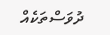ދުވަސްތަކެއް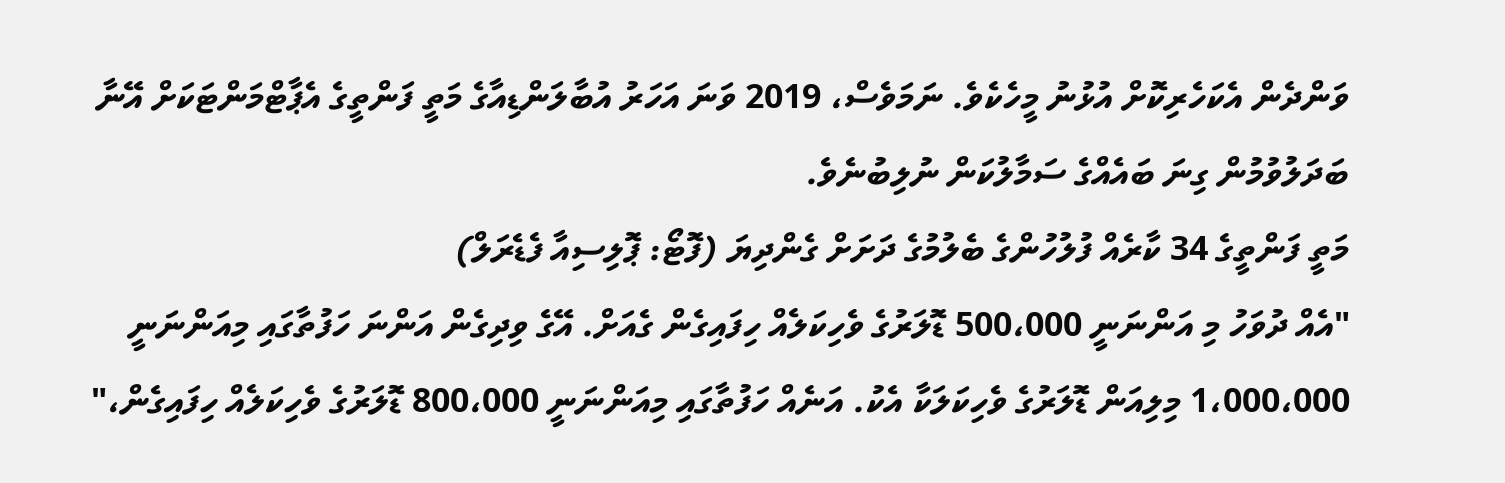ވަންދެން އެކަހެރިކޮށް އުޅުނު މީހެކެވެ. ނަމަވެސް، 2019 ވަނަ އަހަރު އުބާލަންޑިއާގެ މަތީ ފަންތީގެ އެޕާޓްމަންޓަކަށް އޭނާ ބަދަލުވުމުން ގިނަ ބައެއްގެ ސަމާލުކަން ނުލިބުނެވެ.
މަތީ ފަންތީގެ 34 ކާރެއް ފުލުހުންގެ ބެލުމުގެ ދަށަށް ގެންދިޔަ (ފޮޓޯ: ޕޮލިސިއާ ފެޑެރަލް)
"އެއް ދުވަހު މި އަންނަނީ 500،000 ޑޮލަރުގެ ވެހިކަލެއް ހިފައިގެން ގެއަށް. އޭގެ ވިދިގެން އަންނަ ހަފުތާގައި މިއަންނަނީ 1،000،000 މިލިއަން ޑޮލަރުގެ ވެހިކަލަކާ އެކު. އަނެއް ހަފުތާގައި މިއަންނަނީ 800،000 ޑޮލަރުގެ ވެހިކަލެއް ހިފައިގެން،"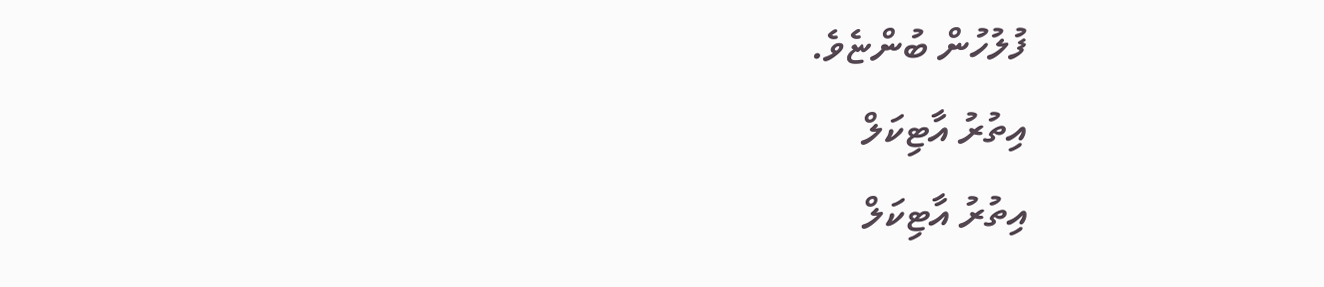ފުލުހުން ބުންޏެވެ.
އިތުރު އާޓިކަލް
އިތުރު އާޓިކަލް